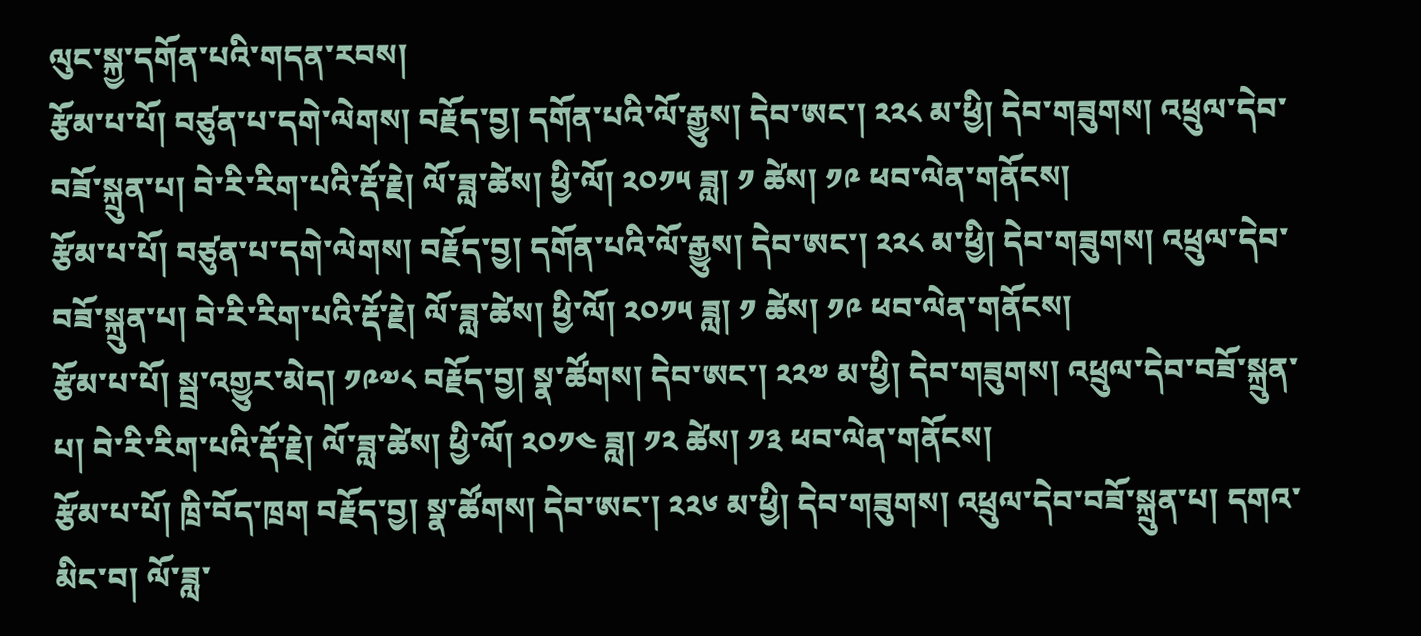ལུང་སྐྱ་དགོན་པའི་གདན་རབས།
རྩོམ་པ་པོ། བཙུན་པ་དགེ་ལེགས། བརྗོད་བྱ། དགོན་པའི་ལོ་རྒྱུས། དེབ་ཨང་། ༢༢༨ མ་ཕྱི། དེབ་གཟུགས། འཕྲུལ་དེབ་བཟོ་སྐྲུན་པ། བེ་རི་རིག་པའི་རྡོ་རྗེ། ལོ་ཟླ་ཚེས། ཕྱི་ལོ། ༢༠༡༥ ཟླ། ༡ ཚེས། ༡༩ ཕབ་ལེན་གནོངས།
རྩོམ་པ་པོ། བཙུན་པ་དགེ་ལེགས། བརྗོད་བྱ། དགོན་པའི་ལོ་རྒྱུས། དེབ་ཨང་། ༢༢༨ མ་ཕྱི། དེབ་གཟུགས། འཕྲུལ་དེབ་བཟོ་སྐྲུན་པ། བེ་རི་རིག་པའི་རྡོ་རྗེ། ལོ་ཟླ་ཚེས། ཕྱི་ལོ། ༢༠༡༥ ཟླ། ༡ ཚེས། ༡༩ ཕབ་ལེན་གནོངས།
རྩོམ་པ་པོ། སྦྲ་འགྱུར་མེད། ༡༩༧༨ བརྗོད་བྱ། སྣ་ཚོགས། དེབ་ཨང་། ༢༢༧ མ་ཕྱི། དེབ་གཟུགས། འཕྲུལ་དེབ་བཟོ་སྐྲུན་པ། བེ་རི་རིག་པའི་རྡོ་རྗེ། ལོ་ཟླ་ཚེས། ཕྱི་ལོ། ༢༠༡༤ ཟླ། ༡༢ ཚེས། ༡༣ ཕབ་ལེན་གནོངས།
རྩོམ་པ་པོ། ཁྲི་བོད་ཁྲག བརྗོད་བྱ། སྣ་ཚོགས། དེབ་ཨང་། ༢༢༦ མ་ཕྱི། དེབ་གཟུགས། འཕྲུལ་དེབ་བཟོ་སྐྲུན་པ། དགའ་མིང་བ། ལོ་ཟླ་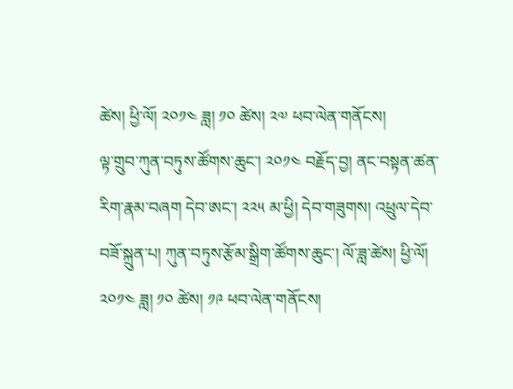ཚེས། ཕྱི་ལོ། ༢༠༡༤ ཟླ། ༡༠ ཚེས། ༢༧ ཕབ་ལེན་གནོངས།
ལྟ་གྲུབ་ཀུན་བཏུས་ཚོགས་ཆུང་། ༢༠༡༤ བརྗོད་བྱ། ནང་བསྟན་ཚན་རིག་རྣམ་བཞག དེབ་ཨང་། ༢༢༥ མ་ཕྱི། དེབ་གཟུགས། འཕྲུལ་དེབ་བཟོ་སྐྲུན་པ། ཀུན་བཏུས་རྩོམ་སྒྲིག་ཚོགས་ཆུང་། ལོ་ཟླ་ཚེས། ཕྱི་ལོ། ༢༠༡༤ ཟླ། ༡༠ ཚེས། ༡༩ ཕབ་ལེན་གནོངས།